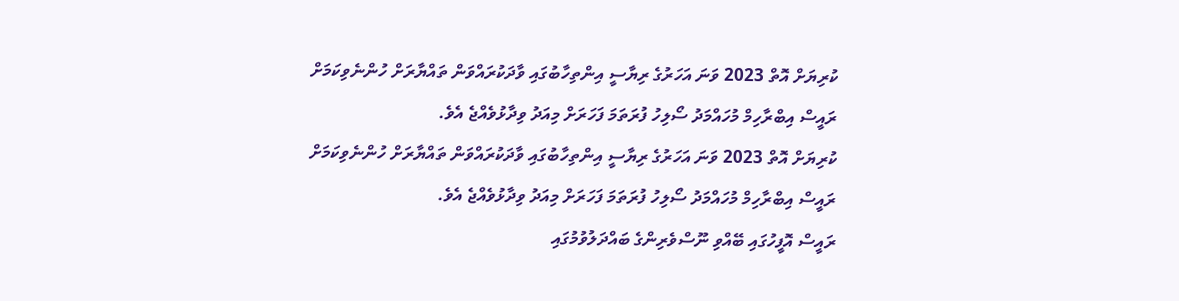ކުރިޔަށް އޮތް 2023 ވަނަ އަހަރުގެ ރިޔާސީ އިންތިހާބުގައި ވާދަކުރައްވަން ތައްޔާރަށް ހުންނެވިކަމަށް ރައީސް އިބްރާހިމް މުހައްމަދު ސޯލިހު ފުރަތަމަ ފަހަރަށް މިއަދު ވިދާޅުވެއްޖެ އެވެ.
ކުރިޔަށް އޮތް 2023 ވަނަ އަހަރުގެ ރިޔާސީ އިންތިހާބުގައި ވާދަކުރައްވަން ތައްޔާރަށް ހުންނެވިކަމަށް ރައީސް އިބްރާހިމް މުހައްމަދު ސޯލިހު ފުރަތަމަ ފަހަރަށް މިއަދު ވިދާޅުވެއްޖެ އެވެ.
ރައީސް އޮފީހުގައި ބޭއްވި ނޫސްވެރިންގެ ބައްދަލުވުމުގައި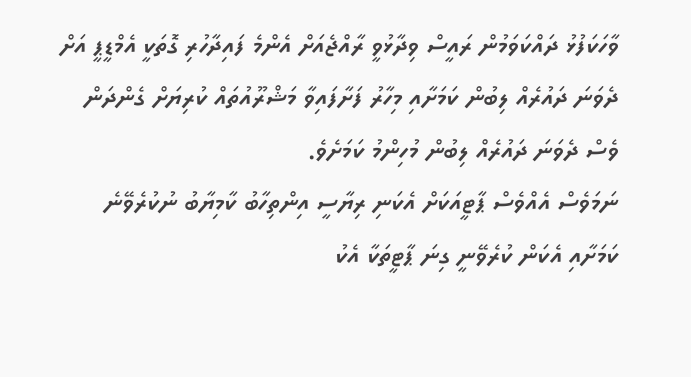ވާހަކަފުޅު ދައްކަވަމުން ރައީސް ވިދާޅުވީ ރާއްޖެއަށް އެންމެ ފައިދާހުރި ގޮތަކީ އެމްޑީޕީ އަށް ދެވަނަ ދައުރެއް ލިބުން ކަމަށާއި މިހާރު ފަށާފައިވާ މަޝްރޫއުތައް ކުރިޔަށް ގެންދަން ވެސް ދެވަނަ ދައުރެއް ލިބުން މުހިންމު ކަމަށެވެ.
ނަމަވެސް އެއްވެސް ޕާޓީއަކަށް އެކަނި ރިޔާސީ އިންތިހާބު ކާމިޔާބު ނުކުރެވޭނެ ކަމަށާއި އެކަން ކުރެވޭނީ ގިނަ ޕާޓީތަކާ އެކު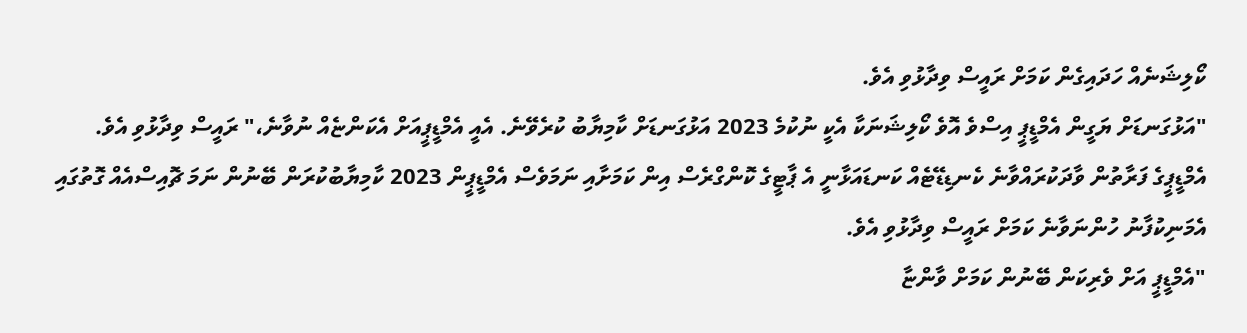ކޯލިޝަނެއް ހަދައިގެން ކަމަށް ރައީސް ވިދާޅުވި އެވެ.
"އަޅުގަނޑަށް ޔަގީން އެމްޑީޕީ އިސްވެ އޮވެ ކޯލިޝަނަކާ އެކީ ނުކުމެ 2023 އަޅުގަނޑަށް ކާމިޔާބު ކުރެވޭނެ. އެއީ އެމްޑީޕީއަށް އެކަންޏެއް ނުވާނެ،" ރައީސް ވިދާޅުވި އެވެ.
އެމްޑީޕީގެ ފަރާތުން ވާދަކުރައްވާނެ ކެނޑިޑޭޓެއް ކަނޑައަޅާނީ އެ ޕާޓީގެ ކޮންގްރެސް އިން ކަމަށާއި ނަމަވެސް އެމްޑީޕީން 2023 ކާމިޔާބުކުރަން ބޭނުން ނަމަ ޗޮއިސްއެއް ގޮތުގައި އެމަނިކުފާނު ހުންނަވާނެ ކަމަށް ރައީސް ވިދާޅުވި އެވެ.
"އެމްޑީޕީ އަށް ވެރިކަން ބޭނުން ކަމަށް ވާންޏާ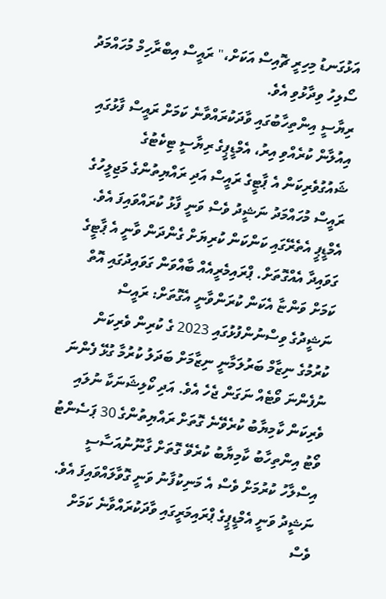އަޅުގަނޑު މިހިރީ ޗޮއިސް އަކަށް،" ރައީސް އިބްރާހިމް މުހައްމަދު ސޯލިހު ވިދާޅުވި އެވެ.
ރިޔާސީ އިންތިހާބުގައި ވާދަކުރައްވާނެ ކަމަށް ރައީސް ފާޅުގައި އިއުލާން ކުރެއްވި އިރު، އެމްޑީޕީގެ ރިޔާސީ ޓިކެޓުގެ ޝައުގުވެރިކަން އެ ޕާޓީގެ ރައީސް އަދި ރައްޔިތުންގެ މަޖިލީހުގެ ރައީސް މުހައްމަދު ނަޝީދު ވެސް ވަނީ ފާޅު ކުރައްވައިފަ އެވެ.
އެމްޑީޕީ އެތެރޭގައި ކަންކަން ކުރިޔަށް ގެންދަން ވާނީ އެ ޕާޓީގެ ގަވައިދާ އެއްގޮތަށް. ޕްރައިމެރީއެއް ބާއްވަން ގަވައިދުގައި އޮތް ކަމަށް ވަންޏާ އެކަން ކުރަންވާނީ އެގޮތަށް: ރައީސް
ނަޝީދުގެ ވިސްނުންފުޅުގައި 2023 ގެ ކުރިން ވެރިކަން ކުރުމުގެ ނިޒާމް ބަރުލަމާނީ ނިޒާމަށް ބަދަލު ކުރުމާ ގުޅޭ ފެންނަ ނުފެންނަ ވޯޓެއް ނަގަން ޖެހެ އެވެ. އަދި ކޯލިޝަނަކާ ނުލައި ވެރިކަން ކާމިޔާބު ކުރެވޭނެ ގޮތަށް ރައްޔިތުންގެ 30 ޕަސެންޓު ވޯޓު އިންތިހާބު ކާމިޔާބު ކުރެވޭ ގޮތަށް ގާނޫނުއަސާސީ އިސްލާހު ކުރުމަށް ވެސް އެ މަނިކުފާނު ވަނީ ގޮވާލައްވައިފަ އެވެ.
ނަޝީދު ވަނީ އެމްޑީޕީގެ ޕްރައިމަރީގައި ވާދަކުރައްވާނެ ކަމަށް ވެސް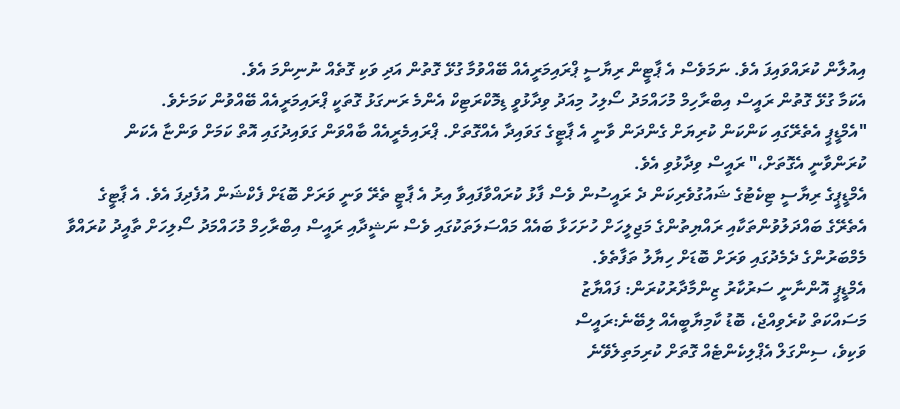އިއުލާން ކުރައްވައިފަ އެވެ. ނަމަވެސް އެ ޕާޓީން ރިޔާސީ ޕްރައިމަރީއެއް ބޭއްވުމާ ގުޅޭ ގޮތުން އަދި ވަކި ގޮތެއް ނުނިންމަ އެވެ.
އެކަމާ ގުޅޭ ގޮތުން ރައީސް އިބްރާހިމް މުހައްމަދު ސޯލިހު މިއަދު ވިދާޅުވީ ޑިމޮކްރަޓިކް އެންމެ ރަނގަޅު ގޮތަކީ ޕްރައިމަރީއެއް ބޭއްވުން ކަމަށެވެ.
"އެމްޑީޕީ އެތެރޭގައި ކަންކަން ކުރިޔަށް ގެންދަން ވާނީ އެ ޕާޓީގެ ގަވައިދާ އެއްގޮތަށް. ޕްރައިމެރީއެއް ބާއްވަން ގަވައިދުގައި އޮތް ކަމަށް ވަންޏާ އެކަން ކުރަންވާނީ އެގޮތަށް،" ރައީސް ވިދާޅުވި އެވެ.
އެމްޑީޕީގެ ރިޔާސީ ޓިކެޓުގެ ޝައުގުވެރިކަން ދެ ރައީސުން ވެސް ފާޅު ކުރައްވާފައިވާ އިރު އެ ޕާޓީ ތެރޭ ވަނީ ވަރަށް ބޮޑަށް ފެކްޝަން އުފެދިފަ އެވެ. އެ ޕާޓީގެ އެތެރޭގެ ބައްދަލުވުންތަކާއި ރައްޔިތުންގެ މަޖިލީހަށް ހުށަހަޅާ ބައެއް މައްސަލަތަކުގައި ވެސް ނަޝީދާއި ރައީސް އިބްރާހިމް މުހައްމަދު ސޯލިހަށް ތާއީދު ކުރައްވާ މެމްބަރުންގެ ދެމެދުގައި ވަރަށް ބޮޑަށް ހިޔާލު ތަފާތެވެ.
އެމްޑީޕީ އޮންނާނީ ސަރުކާރު ޒިންމާދާރުކުރަން: ފައްޔާޒު
މަސައްކަތް ކުރެވިއްޖެ، ބޮޑު ކާމިޔާބީއެއް ލިބޭނެ:ރައީސް
ވަކިވެ، ސިންގަލް އެޕްލިކެންޓެއް ގޮތަށް ކުރިމަތިލެވޭނެ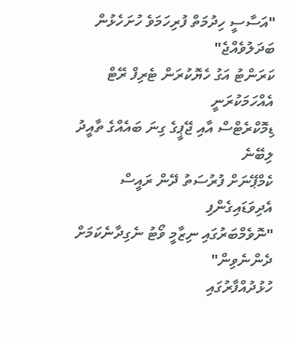"އަސާސީ ހިދުމަތް ފުރިހަމަވެ ހުށަހެޅުން ބަދަލުވެއްޖެ"
ކަރަންޓު އަގު ހެޔޮކުރަން ޓެރިފް ރޭޓް އެއްހަމަކުރަނީ
ޑިމޮކްރެޓްސް އާއި ޖޭޕީގެ ގިނަ ބައެއްގެ ތާއީދު ލިބޭނެ
ކެމްޕޭނަށް ފުރުސަތު ދޭން ރައީސް އެދިވަޑައިގެންފި
"ނޮވެމްބަރުގައި ނިޒާމީ ވޯޓު ނެގިދާނެކަމަށް ދެންނެވިން"
ހުޅުދުއްފާރުގައި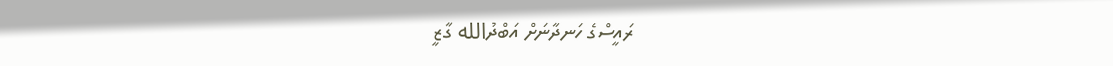ރައީސްގެ ހަނދާނަށް އަބްދުالله ގާޒީ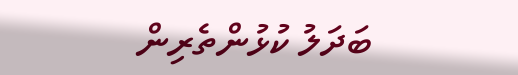ބަދަލު ކުޅުންތެރިން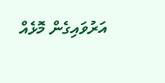އަރުވައިގެން މޮޅެއް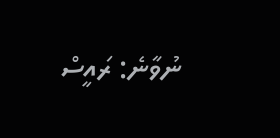ނުވާނެ: ރައީސް